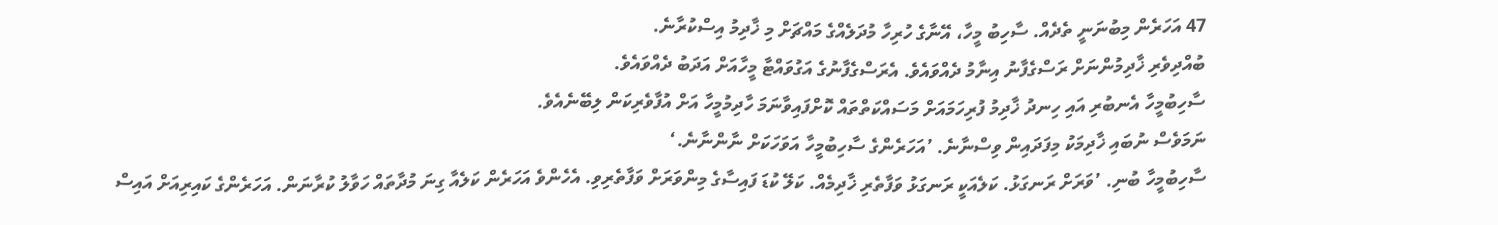47 އަހަރެން މިބުނަނީ ތެދެއް. ސާހިބު މީހާ، އޭނާގެ ހުރިހާ މުދަލެއްގެ މައްޗަށް މި ޚާދިމު އިސްކުރާނެ.
ބުއްދިވެރި ޚާދިމުންނަށް ރަސްގެފާނު އިނާމު ދެއްވައެވެ. އެރަސްގެފާނުގެ އަގުވައްޓާ މީހާއަށް އަދަބު ދެއްވައެވެ.
ސާހިބުމީހާ އެނބުރި އައި ހިނދު ޚާދިމު ފުރިހަމައަށް މަސައްކަތްތައް ކޮށްފައިވާނަމަ ހާދިމުމީހާ އަށް އުފާވެރިކަން ލިބޭނެއެވެ.
ނަމަވެސް ނުބައި ޚާދިމަކު މިފަދައިން ވިސްނާނެ. ’އަހަރެންގެ ސާހިބުމީހާ އަވަހަކަށް ނާންނާނެ.‘
ސާހިބުމީހާ ބުނި. ’ވަރަށް ރަނގަޅު. ކަލެއަކީ ރަނގަޅު ވަފާތެރި ޚާދިމެއް. ކަލޭ ކުޑަ ފައިސާގެ މިންވަރަށް ވަފާތެރިވި. އެހެންވެ އަހަރެން ކަލެއާ ގިނަ މުދާތައް ހަވާލު ކުރާނަން. އަހަރެންގެ ކައިރިއަށް އައިސް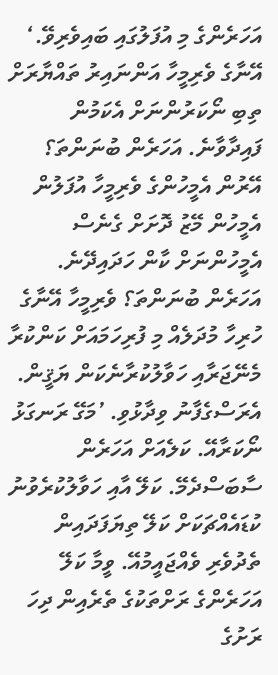އަހަރެންގެ މި އުފަލުގައި ބައިވެރިވޭ.‘
އޭނާގެ ވެރިމީހާ އަންނައިރު ތައްޔާރަށް ތިބި ނޯކަރުންނަށް އެކަމުން ފައިދާވާނެ. އަހަރެން ބުނަންތަ؟ އޭރުން އެމީހުންގެ ވެރިމީހާ އުފަލުން އެމީހުން މޭޒު ދޮށަށް ގެނެސް އެމީހުންނަށް ކާން ހަދައިދޭނެ.
އަހަރެން ބުނަންތަ؟ ވެރިމީހާ އޭނާގެ ހުރިހާ މުދަލެއް މި ފުރިހަމައަށް ކަންކުރާ މެނޭޖަރާއި ހަވާލުކުރާނެކަން ޔަޤީން.
އެރަސްގެފާނު ވިދާޅުވި. ’މަގޭ ރަނގަޅު ނޯކަރާއޭ. ކަލެއަށް އަހަރެން ސާބަސްދެމޭ. ކަލޭ އާއި ހަވާލުކުރެވުނު ކުޑައެއްޗަކަށް ކަލޭ ތިޔަފަދައިން ތެދުވެރި ވެއްޖައީމުއޭ. ވީމާ ކަލޭ އަހަރެންގެ ރަށްތަކުގެ ތެރެއިން ދިހަ ރަށުގެ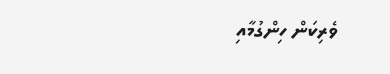ވެރިކަން ހިންގުމާއި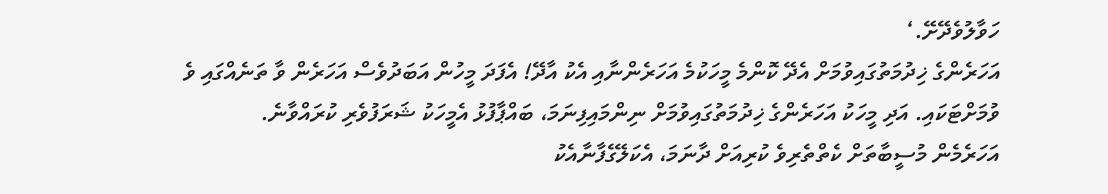ހަވާލުވެދޭށޭ.‘
އަހަރެންގެ ޚިދުމަތުގައިވުމަށް އެދޭ ކޮންމެ މީހަކުމެ އަހަރެންނާއި އެކު އާދޭ! އެފަދަ މީހުން އަބަދުވެސް އަހަރެން ވާ ތަނެއްގައި ވެ ވުމަށްޓަކައި. އަދި މީހަކު އަހަރެންގެ ޚިދުމަތުގައިވުމަށް ނިންމައިފިނަމަ، ބައްޕާފުޅު އެމީހަކު ޝަރަފުވެރި ކުރައްވާނެ.
އަހަރެމެން މުސީބާތަށް ކެތްތެރިވެ ކުރިއަށް ދާނަމަ، އެކަލޭގެފާނާއެކު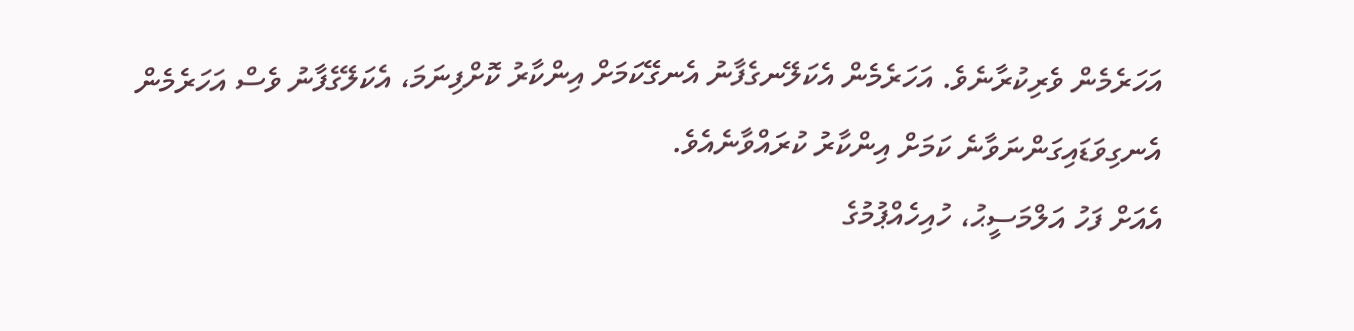އަހަރެމެން ވެރިކުރާނެވެ. އަހަރެމެން އެކަލޭނގެފާނު އެނގޭކަމަށް އިންކާރު ކޮށްފިނަމަ، އެކަލޭގެފާނު ވެސް އަހަރެމެން އެނގިވަޑައިގަންނަވާނެ ކަމަށް އިންކާރު ކުރައްވާނެއެވެ.
އެއަށް ފަހު އަލްމަސީޙު، ހުއިހެއްޕުމުގެ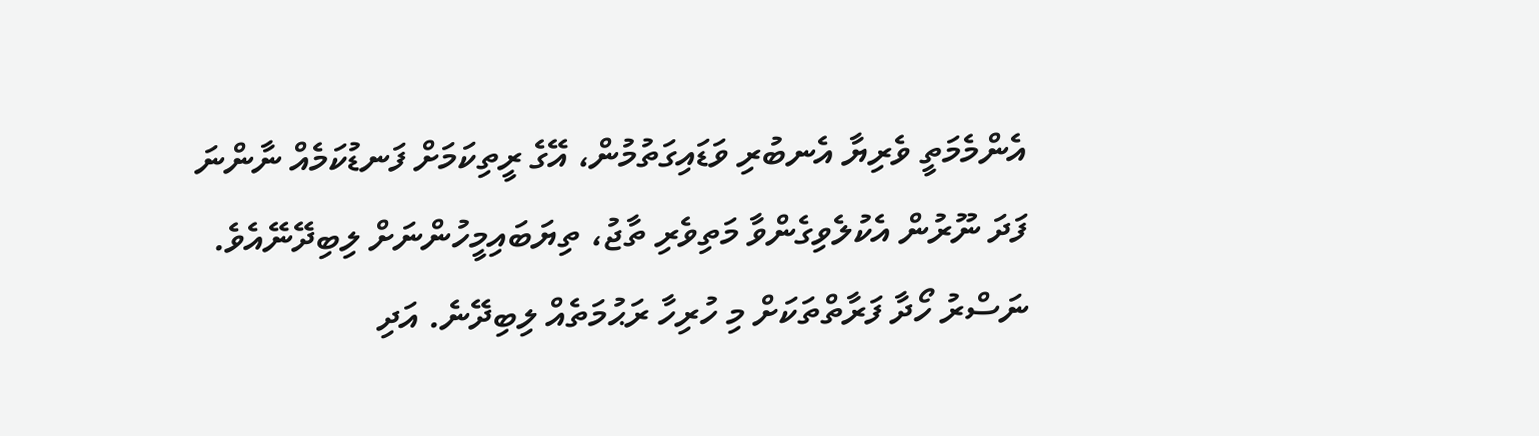އެންމެމަތީ ވެރިޔާ އެނބުރި ވަޑައިގަތުމުން، އޭގެ ރީތިކަމަށް ފަނޑުކަމެއް ނާންނަ ފަދަ ނޫރުން އެކުލެވިގެންވާ މަތިވެރި ތާޖު، ތިޔަބައިމީހުންނަށް ލިބިދޭނޭއެވެ.
ނަސްރު ހޯދާ ފަރާތްތަކަށް މި ހުރިހާ ރަޙުމަތެއް ލިބިދޭނެ. އަދި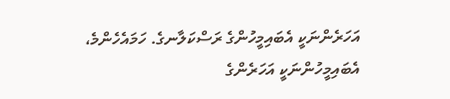އަހަރެންނަކީ އެބައިމީހުންގެ ރަސްކަލާނގެ. ހަމައެހެންމެ، އެބައިމީހުންނަކީ އަހަރެންގެ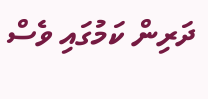ދަރިން ކަމުގައި ވެސް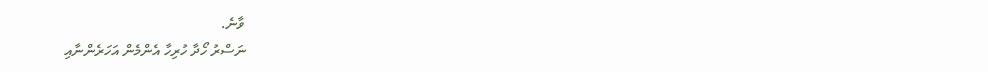ވާނެ.
ނަސްރު ހޯދާ ހުރިހާ އެންމެން އަހަރެންނާއި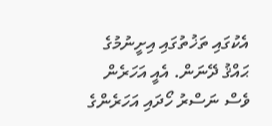އެކުގައި ތަޚުތުގައި އިށީނުމުގެ ޙައްޤު ދޭނަން. އެއީ އަހަރެން ވެސް ނަސްރު ހޯދައި އަހަރެންގެ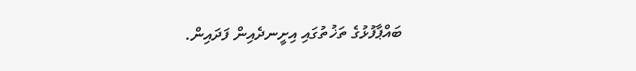ބައްޕާފުޅުގެ ތަޚުތުގައި އިށީނދެއިން ފަދައިން.